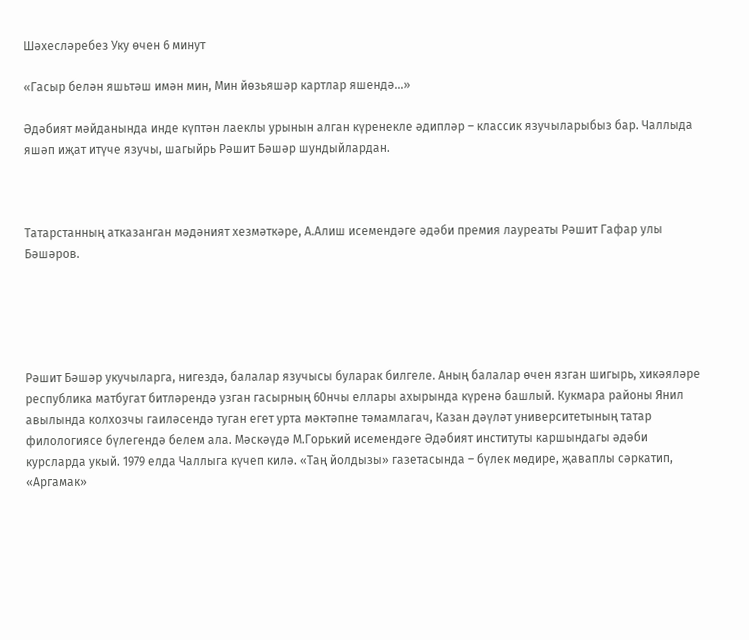Шәхесләребез Уку өчен 6 минут

«Гасыр белән яшьтәш имән мин, Мин йөзьяшәр картлар яшендә...»

Әдәбият мәйданында инде күптән лаеклы урынын алган күренекле әдипләр – классик язучыларыбыз бар. Чаллыда яшәп иҗат итүче язучы, шагыйрь Рәшит Бәшәр шундыйлардан.



Татарстанның атказанган мәдәният хезмәткәре, А.Алиш исемендәге әдәби премия лауреаты Рәшит Гафар улы Бәшәров.





Рәшит Бәшәр укучыларга, нигездә, балалар язучысы буларак билгеле. Аның балалар өчен язган шигырь, хикәяләре республика матбугат битләрендә узган гасырның 60нчы еллары ахырында күренә башлый. Кукмара районы Янил авылында колхозчы гаиләсендә туган егет урта мәктәпне тәмамлагач, Казан дәүләт университетының татар филологиясе бүлегендә белем ала. Мәскәүдә М.Горький исемендәге Әдәбият институты каршындагы әдәби курсларда укый. 1979 елда Чаллыга күчеп килә. «Таң йолдызы» газетасында – бүлек мөдире, җаваплы сәркатип, «Аргамак»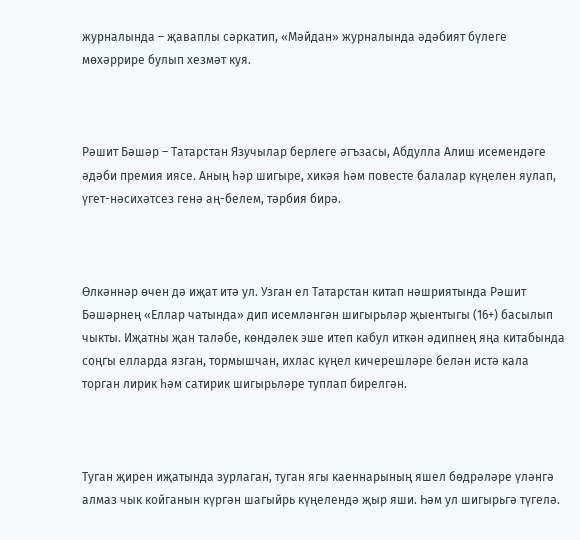журналында – җаваплы сәркатип, «Мәйдан» журналында әдәбият бүлеге мөхәррире булып хезмәт куя.



Рәшит Бәшәр – Татарстан Язучылар берлеге әгъзасы, Абдулла Алиш исемендәге әдәби премия иясе. Аның һәр шигыре, хикәя һәм повесте балалар күңелен яулап, үгет-нәсихәтсез генә аң-белем, тәрбия бирә.



Өлкәннәр өчен дә иҗат итә ул. Узган ел Татарстан китап нәшриятында Рәшит Бәшәрнең «Еллар чатында» дип исемләнгән шигырьләр җыентыгы (16+) басылып чыкты. Иҗатны җан таләбе, көндәлек эше итеп кабул иткән әдипнең яңа китабында соңгы елларда язган, тормышчан, ихлас күңел кичерешләре белән истә кала торган лирик һәм сатирик шигырьләре туплап бирелгән.



Туган җирен иҗатында зурлаган, туган ягы каеннарының яшел бөдрәләре үләнгә алмаз чык койганын күргән шагыйрь күңелендә җыр яши. Һәм ул шигырьгә түгелә.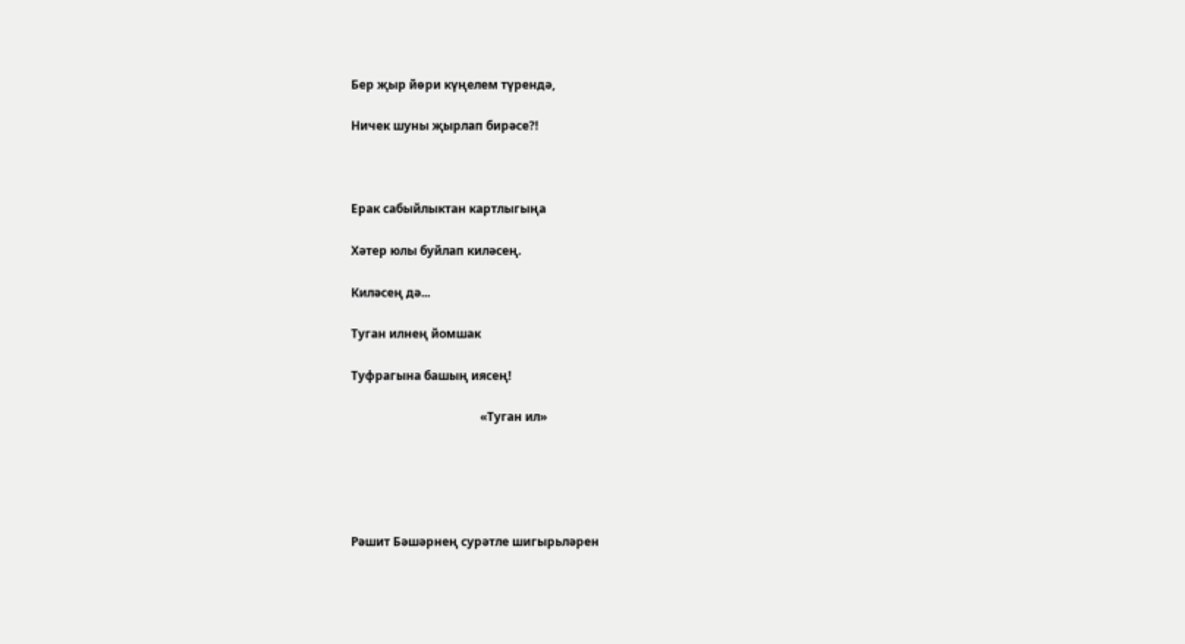Бер җыр йөри күңелем түрендә,

Ничек шуны җырлап бирәсе?!



Ерак сабыйлыктан картлыгыңа

Хәтер юлы буйлап киләсең.

Киләсең дә...

Туган илнең йомшак

Туфрагына башың иясең!

                                           «Туган ил»





Рәшит Бәшәрнең сурәтле шигырьләрен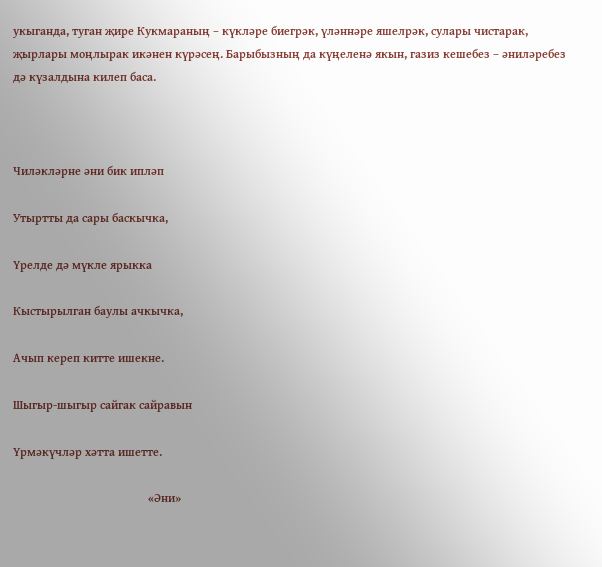укыганда, туган җире Кукмараның – күкләре биегрәк, үләннәре яшелрәк, сулары чистарак, җырлары моңлырак икәнен күрәсең. Барыбызның да күңеленә якын, газиз кешебез – әниләребез дә күзалдына килеп баса.



Чиләкләрне әни бик ипләп

Утыртты да сары баскычка,

Үрелде дә мүкле ярыкка

Кыстырылган баулы ачкычка,

Ачып кереп китте ишекне.

Шыгыр-шыгыр сайгак сайравын

Үрмәкүчләр хәтта ишетте.

                                             «Әни»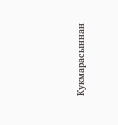Кукмарасыннан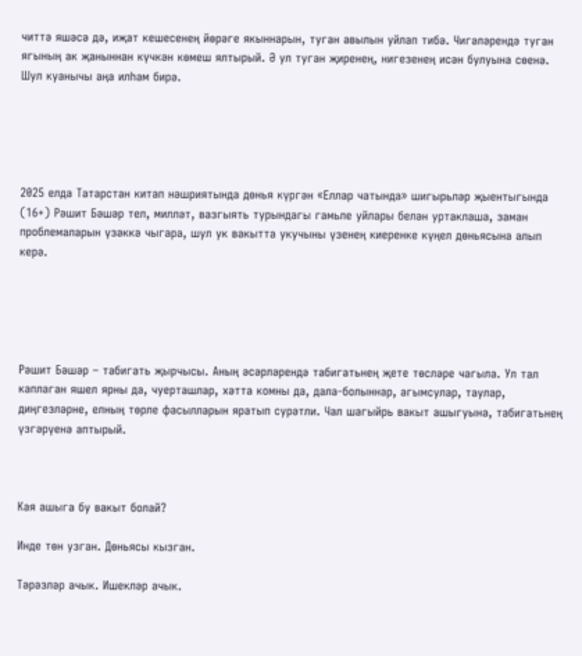читтә яшәсә дә, иҗат кешесенең йөрәге якыннарын, туган авылын уйлап тибә. Чигәләрендә туган ягының ак җаныннан күчкән көмеш ялтырый. Ә ул туган җиренең, нигезенең исән булуына сөенә. Шул куанычы аңа илһам бирә.





2025 елда Татарстан китап нәшриятында дөнья күргән «Еллар чатында» шигырьләр җыентыгында (16+) Рәшит Бәшәр тел, милләт, вазгыять турындагы гамьле уйлары белән уртаклаша, заман проблемаларын үзәккә чыгара, шул ук вакытта укучыны үзенең киеренке күңел дөньясына алып керә.





Рәшит Бәшәр – табигать җырчысы. Аның әсәрләрендә табигатьнең җете төсләре чагыла. Ул тал каплаган яшел ярны да, чуерташлар, хәтта комны да, дала-болыннар, агымсулар, таулар, диңгезләрне, елның төрле фасылларын яратып сурәтли. Чал шагыйрь вакыт ашыгуына, табигатьнең үзгәрүенә аптырый.



Кая ашыга бу вакыт болай?

Инде төн узган. Дөньясы кызган.

Тәрәзләр ачык. Ишекләр ачык.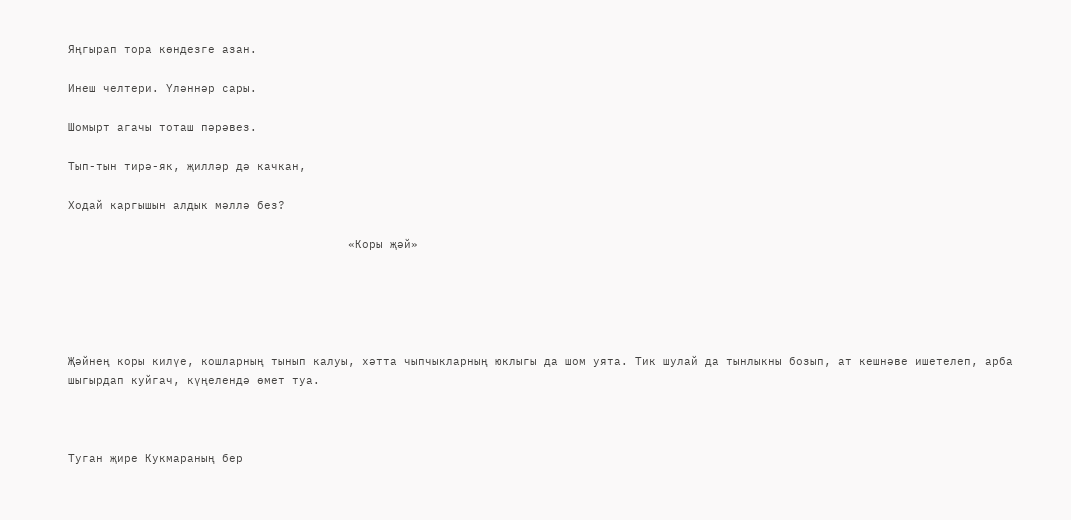Яңгырап тора көндезге азан.

Инеш челтери. Үләннәр сары.

Шомырт агачы тоташ пәрәвез.

Тып-тын тирә-як, җилләр дә качкан,

Ходай каргышын алдык мәллә без?

                                        «Коры җәй»





Җәйнең коры килүе, кошларның тынып калуы, хәтта чыпчыкларның юклыгы да шом уята. Тик шулай да тынлыкны бозып, ат кешнәве ишетелеп, арба шыгырдап куйгач, күңелендә өмет туа.



Туган җире Кукмараның бер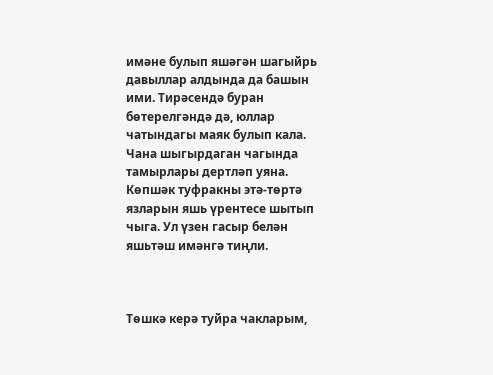имәне булып яшәгән шагыйрь давыллар алдында да башын ими. Тирәсендә буран бөтерелгәндә дә, юллар чатындагы маяк булып кала. Чана шыгырдаган чагында тамырлары дертләп уяна. Көпшәк туфракны этә-төртә язларын яшь үрентесе шытып чыга. Ул үзен гасыр белән яшьтәш имәнгә тиңли.



Төшкә керә туйра чакларым,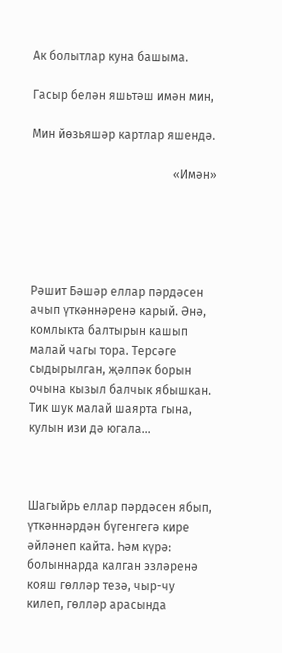Ак болытлар куна башыма.

Гасыр белән яшьтәш имән мин,

Мин йөзьяшәр картлар яшендә.

                                               «Имән»





Рәшит Бәшәр еллар пәрдәсен ачып үткәннәренә карый. Әнә, комлыкта балтырын кашып малай чагы тора. Терсәге сыдырылган, җәлпәк борын очына кызыл балчык ябышкан. Тик шук малай шаярта гына, кулын изи дә югала...



Шагыйрь еллар пәрдәсен ябып, үткәннәрдән бүгенгегә кире әйләнеп кайта. Һәм күрә: болыннарда калган эзләренә кояш гөлләр тезә, чыр-чу килеп, гөлләр арасында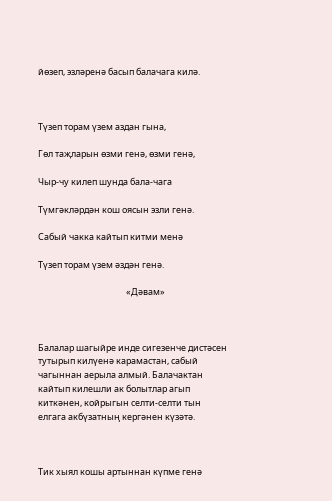йөзеп, эзләренә басып балачага килә.



Түзеп торам үзем аздан гына,

Гөл таҗларын өзми генә, өзми генә,

Чыр-чу килеп шунда бала-чага

Түмгәкләрдән кош оясын эзли генә.

Сабый чакка кайтып китми менә

Түзеп торам үзем әздән генә.

                                            «Дәвам»



Балалар шагыйре инде сигезенче дистәсен тутырып килүенә карамастан, сабый чагыннан аерыла алмый. Балачактан кайтып килешли ак болытлар агып киткәнен, койрыгын селти-селти тын елгага акбүзатның кергәнен күзәтә.



Тик хыял кошы артыннан күпме генә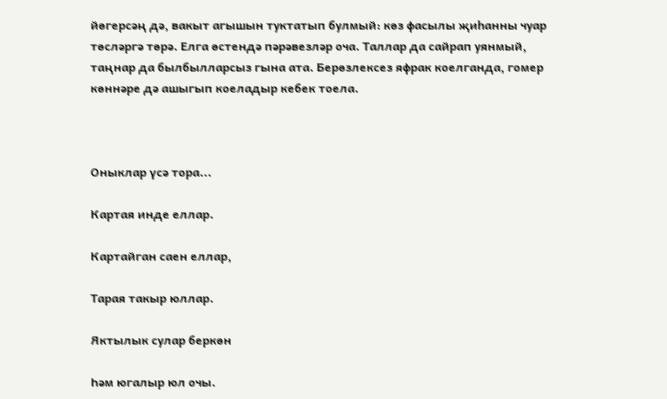йөгерсәң дә, вакыт агышын туктатып булмый: көз фасылы җиһанны чуар төсләргә төрә. Елга өстендә пәрәвезләр оча. Таллар да сайрап уянмый, таңнар да былбылларсыз гына ата. Берөзлексез яфрак коелганда, гомер көннәре дә ашыгып коеладыр кебек тоела.



Оныклар үсә тора...

Картая инде еллар.

Картайган саен еллар,

Тарая такыр юллар.

Яктылык сулар беркөн

Һәм югалыр юл очы.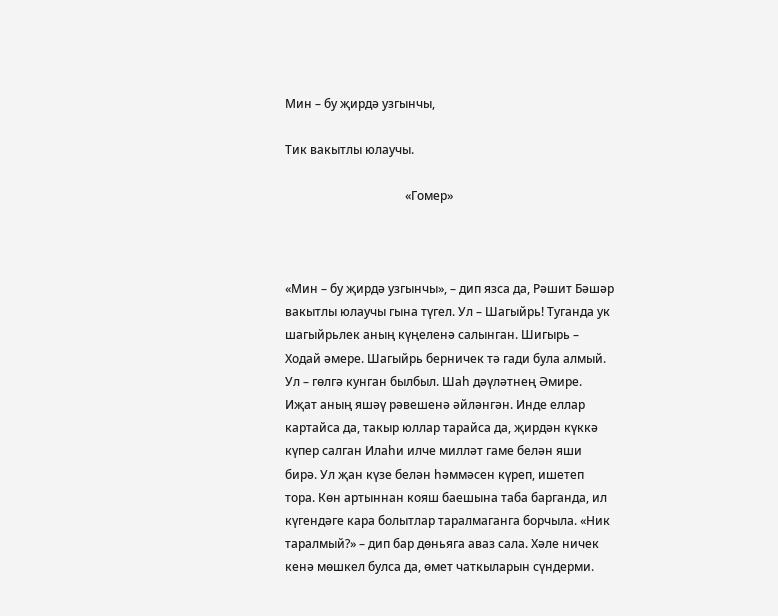Мин – бу җирдә узгынчы,

Тик вакытлы юлаучы.

                                        «Гомер»



«Мин – бу җирдә узгынчы», – дип язса да, Рәшит Бәшәр вакытлы юлаучы гына түгел. Ул – Шагыйрь! Туганда ук шагыйрьлек аның күңеленә салынган. Шигырь – Ходай әмере. Шагыйрь берничек тә гади була алмый. Ул – гөлгә кунган былбыл. Шаһ дәүләтнең Әмире. Иҗат аның яшәү рәвешенә әйләнгән. Инде еллар картайса да, такыр юллар тарайса да, җирдән күккә күпер салган Илаһи илче милләт гаме белән яши бирә. Ул җан күзе белән һәммәсен күреп, ишетеп тора. Көн артыннан кояш баешына таба барганда, ил күгендәге кара болытлар таралмаганга борчыла. «Ник таралмый?» – дип бар дөньяга аваз сала. Хәле ничек кенә мөшкел булса да, өмет чаткыларын сүндерми.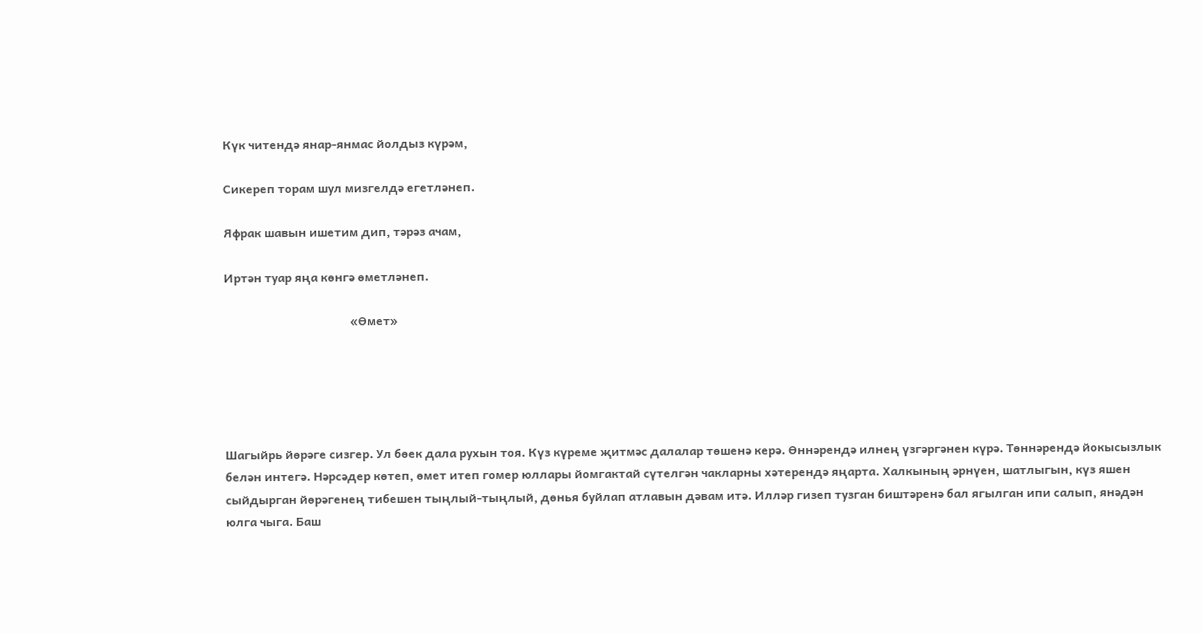Күк читендә янар-янмас йолдыз күрәм,

Сикереп торам шул мизгелдә егетләнеп.

Яфрак шавын ишетим дип, тәрәз ачам,

Иртән туар яңа көнгә өметләнеп.

                                          «Өмет»





Шагыйрь йөрәге сизгер. Ул бөек дала рухын тоя. Күз күреме җитмәс далалар төшенә керә. Өннәрендә илнең үзгәргәнен күрә. Төннәрендә йокысызлык белән интегә. Нәрсәдер көтеп, өмет итеп гомер юллары йомгактай сүтелгән чакларны хәтерендә яңарта. Халкының әрнүен, шатлыгын, күз яшен сыйдырган йөрәгенең тибешен тыңлый-тыңлый, дөнья буйлап атлавын дәвам итә. Илләр гизеп тузган биштәренә бал ягылган ипи салып, янәдән юлга чыга. Баш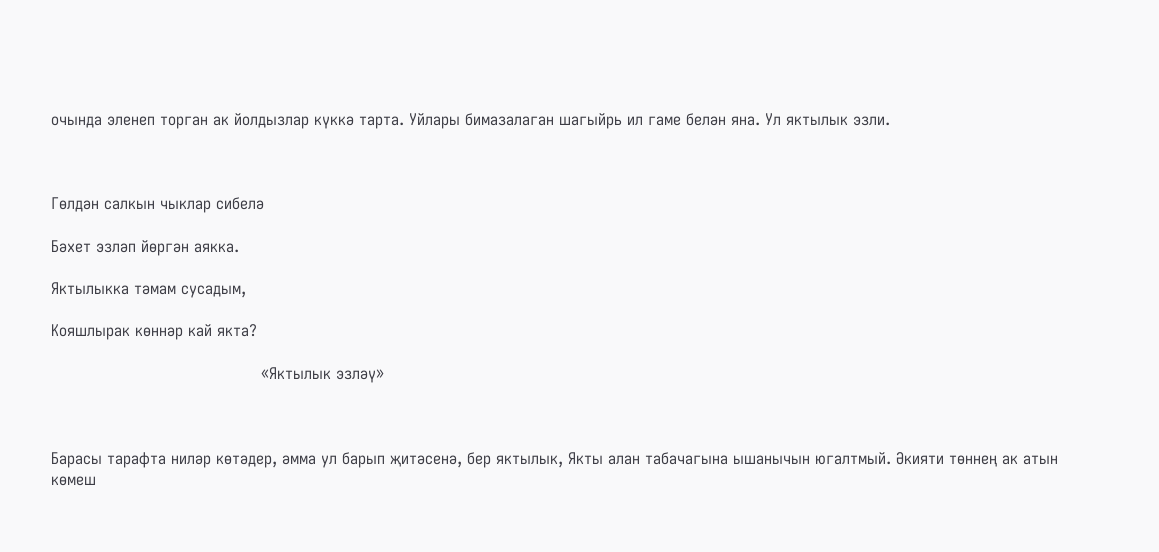очында эленеп торган ак йолдызлар күккә тарта. Уйлары бимазалаган шагыйрь ил гаме белән яна. Ул яктылык эзли.



Гөлдән салкын чыклар сибелә

Бәхет эзләп йөргән аякка.

Яктылыкка тәмам сусадым,

Кояшлырак көннәр кай якта?

                                          «Яктылык эзләү»



Барасы тарафта ниләр көтәдер, әмма ул барып җитәсенә, бер яктылык, Якты алан табачагына ышанычын югалтмый. Әкияти төннең ак атын көмеш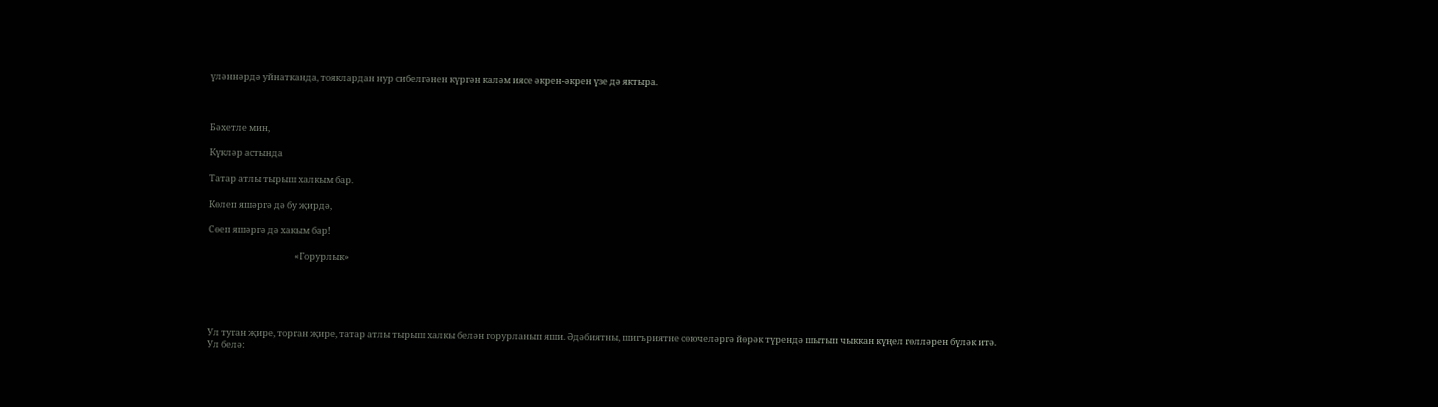үләннәрдә уйнатканда, тояклардан нур сибелгәнен күргән каләм иясе әкрен-әкрен үзе дә яктыра.



Бәхетле мин,

Күкләр астында

Татар атлы тырыш халкым бар.

Көлеп яшәргә дә бу җирдә,

Сөеп яшәргә дә хакым бар!

                                           «Горурлык»





Ул туган җире, торган җире, татар атлы тырыш халкы белән горурланып яши. Әдәбиятны, шигъриятне сөючеләргә йөрәк түрендә шытып чыккан күңел гөлләрен бүләк итә. Ул белә: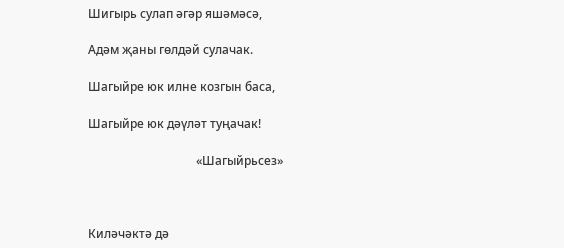Шигырь сулап әгәр яшәмәсә,

Адәм җаны гөлдәй сулачак.

Шагыйре юк илне козгын баса,

Шагыйре юк дәүләт туңачак!

                                    «Шагыйрьсез»



Киләчәктә дә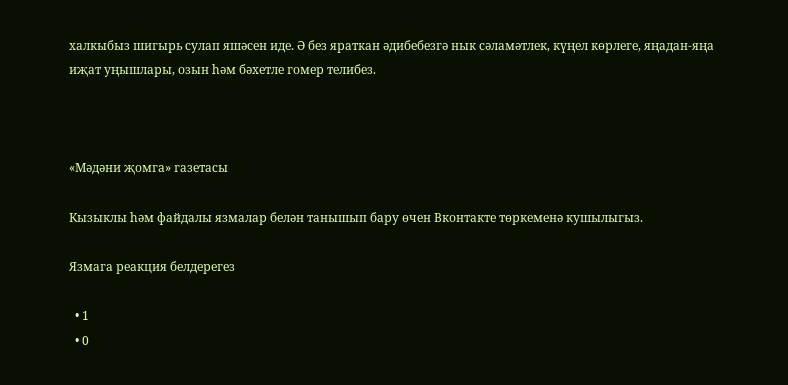халкыбыз шигырь сулап яшәсен иде. Ә без яраткан әдибебезгә нык сәламәтлек, күңел көрлеге, яңадан-яңа иҗат уңышлары, озын һәм бәхетле гомер телибез.



«Мәдәни җомга» газетасы

Кызыклы һәм файдалы язмалар белән танышып бару өчен Вконтакте төркеменә кушылыгыз.

Язмага реакция белдерегез

  • 1
  • 0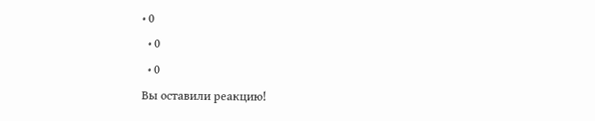• 0
  • 0
  • 0
Вы оставили реакцию!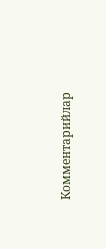Комментарийлар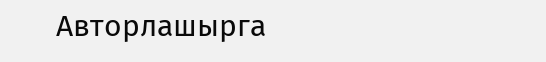Авторлашырга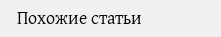Похожие статьи